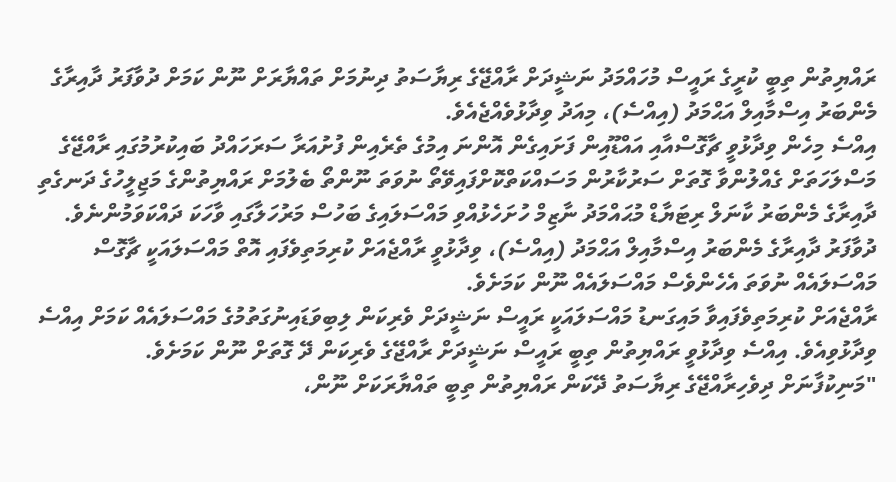ރައްޔިތުން ތިބީ ކުރީގެ ރައީސް މުހައްމަދު ނަޝީދަށް ރާއްޖޭގެ ރިޔާސަތު ދިނުމަށް ތައްޔާރަށް ނޫން ކަމަށް ދުވާފަރު ދާއިރާގެ މެންބަރު އިސްމާއިލް އަޙްމަދު (އިއްސެ)، މިއަދު ވިދާޅުވެއްޖެއެވެ.
އިއްސެ މިހެން ވިދާޅުވީ ޗާގޮސްއާއި އައްޑޫއިން ފަށައިގެން އޮންނަ އިމުގެ ތެރެއިން ފުށުއަރާ ސަރަހައްދު ބައިކުރުމުގައި ރާއްޖޭގެ މަސްލަހަތަށް ގެއްލުންވާ ގޮތަށް ސަރުކާރުން މަސައްކަތްކޮށްފައިވޭތޯ ނުވަތަ ނޫންތޯ ބެލުމަށް ރައްޔިތުންގެ މަޖިލީހުގެ ދަނގެތި ދާއިރާގެ މެންބަރު ކާނަލް ރިޓަޔާޑް މުޙައްމަދު ނާޒިމް ހުށަހެޅުއްވި މައްސަލައިގެ ބަހުސް މަރުހަލާގައި ވާހަކަ ދައްކަވަމުންނެވެ. ދުވާފަރު ދާއިރާގެ މެންބަރު އިސްމާއިލް އަޙްމަދު (އިއްސެ)، ވިދާޅުވީ ރާއްޖެއަށް ކުރިމަތިވެފައި އޮތް މައްސަލައަކީ ޗާގޮސް މައްސަލައެއް ނުވަތަ އެހެންވެސް މައްސަލައެއް ނޫން ކަމަށެވެ.
ރާއްޖެއަށް ކުރިމަތިވެފައިވާ މައިގަނޑު މައްސަލައަކީ ރައީސް ނަޝީދަށް ވެރިކަން ލިބިވަޑައިނުގަތުމުގެ މައްސަލައެއް ކަމަށް އިއްސެ ވިދާޅުވިއެވެ. އިއްސެ ވިދާޅުވީ ރައްޔިތުން ތިބީ ރައީސް ނަޝީދަށް ރާއްޖޭގެ ވެރިކަން ދޭ ގޮތަށް ނޫން ކަމަށެވެ.
"މަނިކުފާނަށް ދިވެހިރާއްޖޭގެ ރިޔާސަތު ދޭކަން ރައްޔިތުން ތިބީ ތައްޔާރަކަށް ނޫން،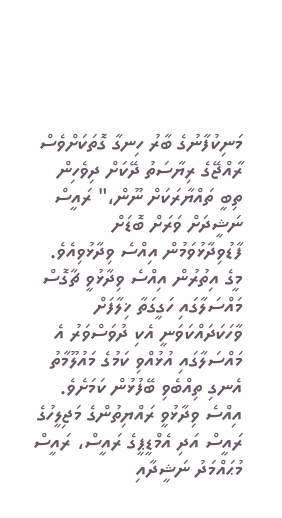މަނިކުފާނުގެ ބާރު ހިނގާ ގޮތަކަށްވެސް ރާއްޖޭގެ ރިޔާސަތު ދޭކަށް ދިވެހިން ތިބީ ތައްޔާރަކަށް ނޫން،" ރައީސް ނަޝީދަށް ވަރަށް ބޮޑަށް ފާޑުވިދާޅުވަމުން އިއްސެ ވިދާޅުވިއެވެ.
މީގެ އިތުރުން އިއްސެ ވިދާޅުވީ ޗާގޮސް މައްސަލާގައި ހަގީގަތާ ޚިލާފަށް ވާހަކަދައްކަވަނީ އެކި ދުވަސްވަރު އެ މައްސަލާގައި އުޅުއްވި ކަމުގެ މައުލޫމާތު އެނގި ތިއްބެވި ބޭފުޅުން ކަމަށެވެ. އިއްސެ ވިދާޅުވީ ރައްޔިތުންގެ މަޖިލީހުގެ ރައީސް އަދި އެމްޑީޕީގެ ރައީސް، ރައީސް މުޙައްމަދު ނަޝީދާއި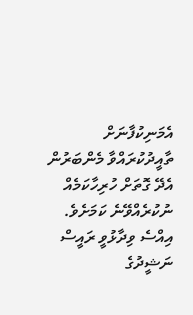އެމަނިކުފާނަށް ތާއީދުކުރައްވާ މެންބަރުން އެދޭ ގޮތަށް ހުރިހާކަމެއް ނުކުރެއްވޭނެ ކަމަށެވެ.
އިއްސެ ވިދާޅުވީ ރައީސް ނަޝީދުގެ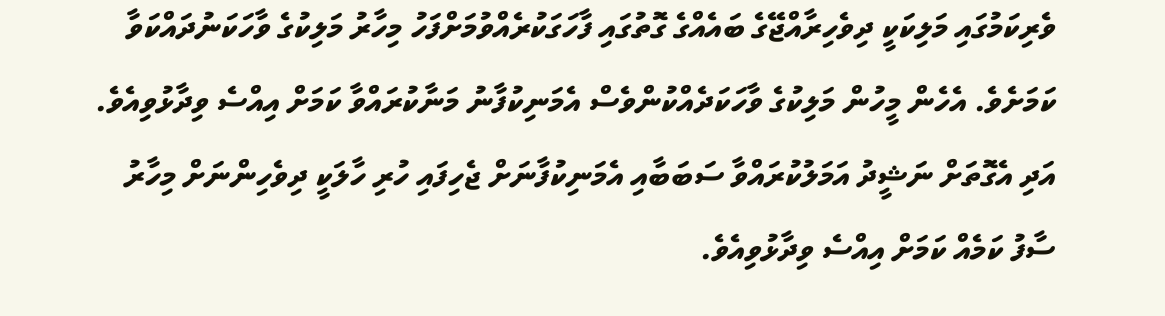ވެރިކަމުގައި މަލިކަކީ ދިވެހިރާއްޖޭގެ ބައެއްގެ ގޮތުގައި ފާހަގަކުރެއްވުމަށްފަހު މިހާރު މަލިކުގެ ވާހަކަނުދައްކަވާ ކަމަށެވެ. އެހެން މީހުން މަލިކުގެ ވާހަކަދެއްކުންވެސް އެމަނިކުފާނު މަނާކުރައްވާ ކަމަށް އިއްސެ ވިދާޅުވިއެވެ. އަދި އެގޮތަށް ނަޝީދު އަމަލުކުރައްވާ ސަބަބާއި އެމަނިކުފާނަށް ޖެހިފައި ހުރި ހާލަކީ ދިވެހިންނަށް މިހާރު ސާފު ކަމެއް ކަމަށް އިއްސެ ވިދާޅުވިއެވެ.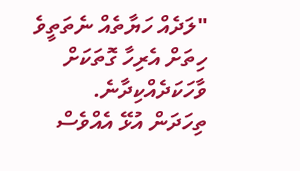"ލަދެއް ހަޔާތެއް ނެތަތީވެ ހިތަށް އެރިހާ ގޮތަކަށް ވާހަކަދެއްކިދާނެ. ތިހަދަން އުޅޭ އެއްވެސް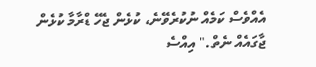އެއްވެސް ކަމެއް ނުކުރެވޭނެ، ކުޅެން ޖެހޭ ޑްރާމާ ކުޅެން ޖާގައެއް ނެތް." އިއްސެ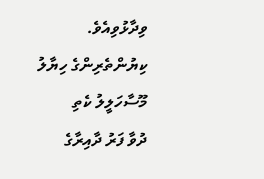ވިދާޅުވިއެވެ.
ކިޔުންތެރިންގެ ހިޔާލު
މޫސާހަލީލު ކެތި
ދުވާ ފަރު ދާއިރާގެ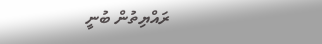ރައްޔިތުން ބުނީ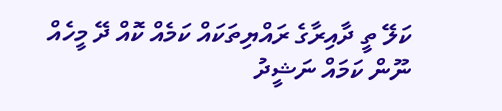ކަލޭ ތީ ދާއިރާގެ ރައްޔިތަކައް ކަމެއް ކޮއް ދޭ މީހެއް ނޫން ކަމައް ނަޝީދު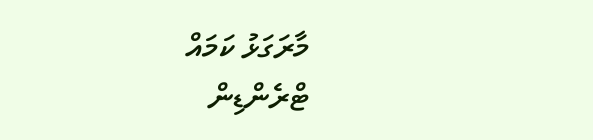މާރަގަޅު ކަމައް
ޓްރެންޑިން